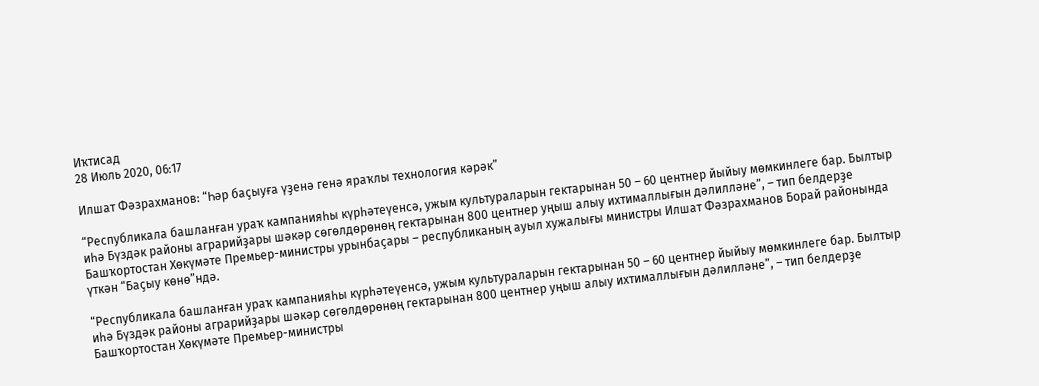Иҡтисад
28 Июль 2020, 06:17

Илшат Фәзрахманов: “Һәр баҫыуға үҙенә генә яраҡлы технология кәрәк”

“Республикала башланған ураҡ кампанияһы күрһәтеүенсә, ужым культураларын гектарынан 50 – 60 центнер йыйыу мөмкинлеге бар. Былтыр иһә Бүздәк районы аграрийҙары шәкәр сөгөлдөрөнөң гектарынан 800 центнер уңыш алыу ихтималлығын дәлилләне”, – тип белдерҙе Башҡортостан Хөкүмәте Премьер-министры урынбаҫары – республиканың ауыл хужалығы министры Илшат Фәзрахманов Борай районында үткән “Баҫыу көнө”ндә.

“Республикала башланған ураҡ кампанияһы күрһәтеүенсә, ужым культураларын гектарынан 50 – 60 центнер йыйыу мөмкинлеге бар. Былтыр иһә Бүздәк районы аграрийҙары шәкәр сөгөлдөрөнөң гектарынан 800 центнер уңыш алыу ихтималлығын дәлилләне”, – тип белдерҙе Башҡортостан Хөкүмәте Премьер-министры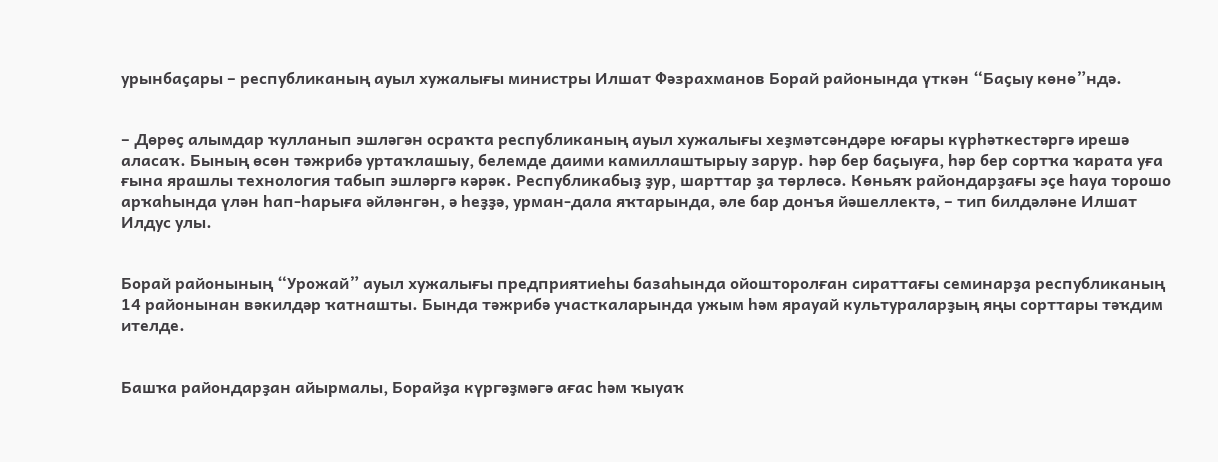урынбаҫары – республиканың ауыл хужалығы министры Илшат Фәзрахманов Борай районында үткән “Баҫыу көнө”ндә.


– Дөрөҫ алымдар ҡулланып эшләгән осраҡта республиканың ауыл хужалығы хеҙмәтсәндәре юғары күрһәткестәргә ирешә аласаҡ. Бының өсөн тәжрибә уртаҡлашыу, белемде даими камиллаштырыу зарур. Һәр бер баҫыуға, һәр бер сортҡа ҡарата уға ғына ярашлы технология табып эшләргә кәрәк. Республикабыҙ ҙур, шарттар ҙа төрлөсә. Көньяҡ райондарҙағы эҫе һауа торошо арҡаһында үлән һап-һарыға әйләнгән, ә һеҙҙә, урман-дала яҡтарында, әле бар донъя йәшеллектә, – тип билдәләне Илшат Илдус улы.


Борай районының “Урожай” ауыл хужалығы предприятиеһы базаһында ойошторолған сираттағы семинарҙа республиканың 14 районынан вәкилдәр ҡатнашты. Бында тәжрибә участкаларында ужым һәм ярауай культураларҙың яңы сорттары тәҡдим ителде.


Башҡа райондарҙан айырмалы, Борайҙа күргәҙмәгә ағас һәм ҡыуаҡ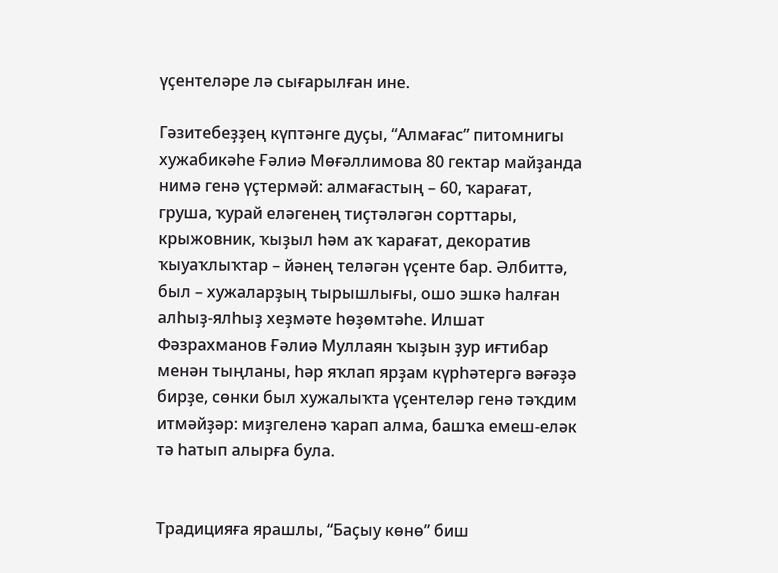үҫентеләре лә сығарылған ине.

Гәзитебеҙҙең күптәнге дуҫы, “Алмағас” питомнигы хужабикәһе Ғәлиә Мөғәллимова 80 гектар майҙанда нимә генә үҫтермәй: алмағастың – 60, ҡарағат, груша, ҡурай еләгенең тиҫтәләгән сорттары, крыжовник, ҡыҙыл һәм аҡ ҡарағат, декоратив ҡыуаҡлыҡтар – йәнең теләгән үҫенте бар. Әлбиттә, был – хужаларҙың тырышлығы, ошо эшкә һалған алһыҙ-ялһыҙ хеҙмәте һөҙөмтәһе. Илшат Фәзрахманов Ғәлиә Муллаян ҡыҙын ҙур иғтибар менән тыңланы, һәр яҡлап ярҙам күрһәтергә вәғәҙә бирҙе, сөнки был хужалыҡта үҫентеләр генә тәҡдим итмәйҙәр: миҙгеленә ҡарап алма, башҡа емеш-еләк тә һатып алырға була.


Традицияға ярашлы, “Баҫыу көнө” биш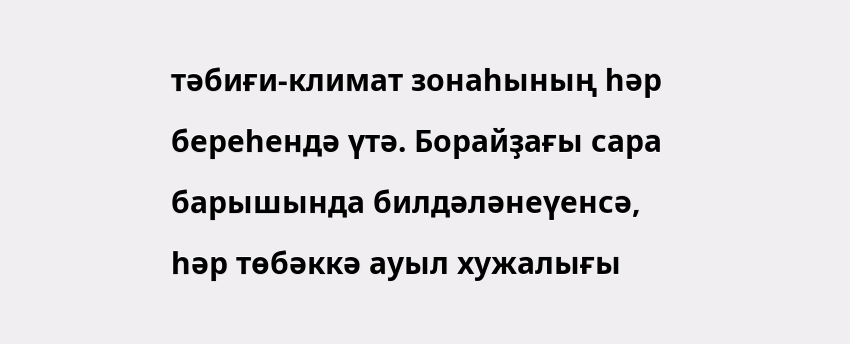тәбиғи-климат зонаһының һәр береһендә үтә. Борайҙағы сара барышында билдәләнеүенсә, һәр төбәккә ауыл хужалығы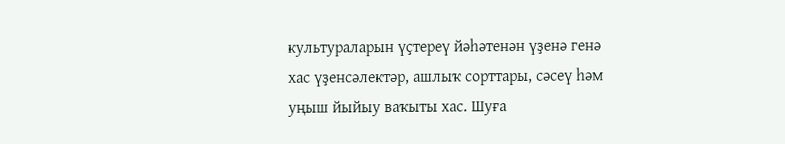культураларын үҫтереү йәһәтенән үҙенә генә хас үҙенсәлектәр, ашлыҡ сорттары, сәсеү һәм уңыш йыйыу ваҡыты хас. Шуға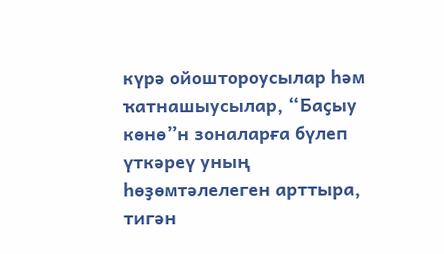күрә ойоштороусылар һәм ҡатнашыусылар, “Баҫыу көнө”н зоналарға бүлеп үткәреү уның һөҙөмтәлелеген арттыра, тигән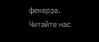фекерҙә.
Читайте нас